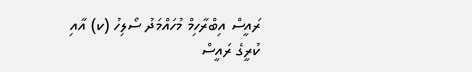ރައީސް އިބްރާހިމް މުހައްމަދު ސޯލިހު (ކ) އާއި ކުރީގެ ރައީސް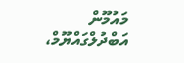މައުމޫން އަބްދުލްގައްޔޫމް،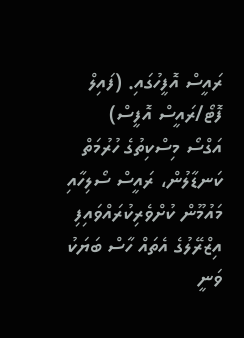ރައީސް އޮފީހުގައި. (ފައިލް ފޮޓޯ/ރައީސް އޮފީސް)
އަގްސޯ މިސްކިތުގެ ހުރުމަތް ކަނޑާލުން، ރައީސް ސޯލިހާއި މައުމޫން ކުށްވެރިކުރައްވައިފި
އިޒްރޭލުގެ އެތައް ހާސް ބަޔަކު ވަނީ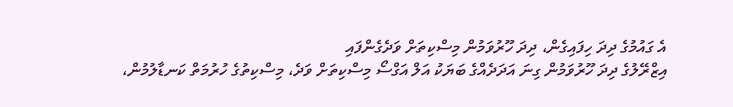އެ ގައުމުގެ ދިދަ ހިފައިގެން، ދިދަ ހޫރުވަމުން މިސްކިތަށް ވަދެގެންފައި
އިޒްރޭލުގެ ދިދަ ހޫރުވަމުން ގިނަ އަދަދެއްގެ ބަޔަކު އަލް އަގްސޯ މިސްކިތަށް ވަދެ، މިސްކިތުގެ ހުރުމަތް ކަނޑާލުމުން،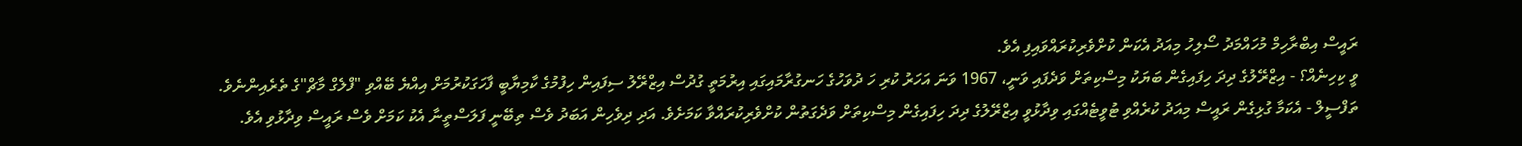ރައީސް އިބްރާހިމް މުހައްމަދު ސޯލިހު މިއަދު އެކަން ކުށްވެރިކުރައްވައިފި އެވެ.
ވީ ކިހިނެއް؟ - އިޒްރޭލުގެ ދިދަ ހިފައިގެން ބަޔަކު މިސްކިތަށް ވަދެފައި ވަނީ، 1967 ވަނަ އަހަރު ކުރި ހަ ދުވަހުގެ ހަނގުރާމައިގައި އިރުމަތީ ގުދުސް އިޒްރޭލު ސިފައިން ހިފުމުގެ ކާމިޔާބީ ފާހަގަކުރުމަށް އިއްޔެ ބޭއްވި "ފްލެގް މާޗް"ގެ ތެރެއިންނެވެ.
ތަފްސީލް - އެކަމާ ގުޅިގެން ރައީސް މިއަދު ކުރެއްވި ޓުވީޓެއްގައި ވިދާޅުވީ އިޒްރޭލުގެ ދިދަ ހިފައިގެން މިސްކިތަށް ވަދެގަތުން ކުށްވެރިކުރައްވާ ކަމަށެވެ. އަދި ދިވެހިން އަބަދު ވެސް ތިބޭނީ ފަލަސްތީނާ އެކު ކަމަށް ވެސް ރައީސް ވިދާޅުވި އެވެ.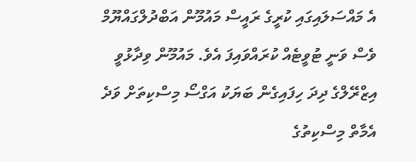އެ މައްސަލައިގައި ކުރީގެ ރައީސް މައުމޫން އަބްދުލްގައްޔޫމް ވެސް ވަނީ ޓުވީޓެއް ކުރައްވައިފަ އެވެ. މައުމޫން ވިދާޅުވީ އިޒްރޭލްގެ ދިދަ ހިފައިގެން ބަޔަކު އަގްސޯ މިސްކިތަށް ވަދެ އެމާތް މިސްކިތުގެ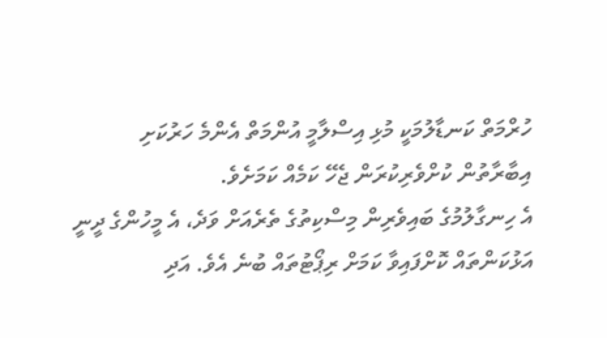ހުރްމަތް ކަނޑާލުމަކީ މުޅި އިސްލާމީ އުންމަތް އެންމެ ހަރުކަށި އިބާރާތުން ކުށްވެރިކުރަން ޖެހޭ ކަމެއް ކަމަށެވެ.
އެ ހިނގާލުމުގެ ބައިވެރިން މިސްކިތުގެ ތެރެއަށް ވަދެ، އެ މީހުންގެ ދީނީ އަޅުކަންތައް ކޮށްފައިވާ ކަމަށް ރިޕޯޓުތައް ބުނެ އެވެ. އަދި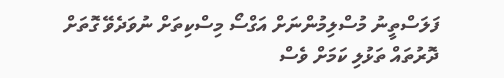ފަލަސްތީނު މުސްލިމުންނަށް އަގްސޯ މިސްކިތަށް ނުވަދެވޭ ގޮތަށް ދޮރުތައް ތަޅުލި ކަމަށް ވެސް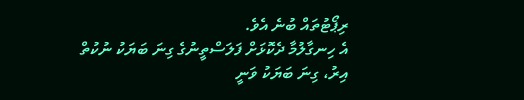ރިޕޯޓުތައް ބުނެ އެވެ.
އެ ހިނގާލުމާ ދެކޮޅަށް ފަލަސްތީނުގެ ގިނަ ބަޔަކު ނުކުތް އިރު، ގިނަ ބަޔަކު ވަނީ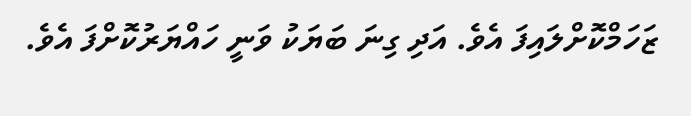ޒަހަމްކޮށްލައިފަ އެވެ. އަދި ގިނަ ބަޔަކު ވަނީ ހައްޔަރުކޮށްފަ އެވެ.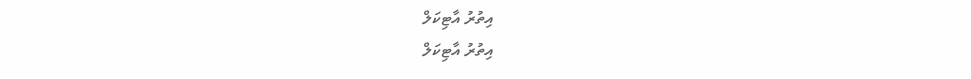އިތުރު އާޓިކަލް
އިތުރު އާޓިކަލް